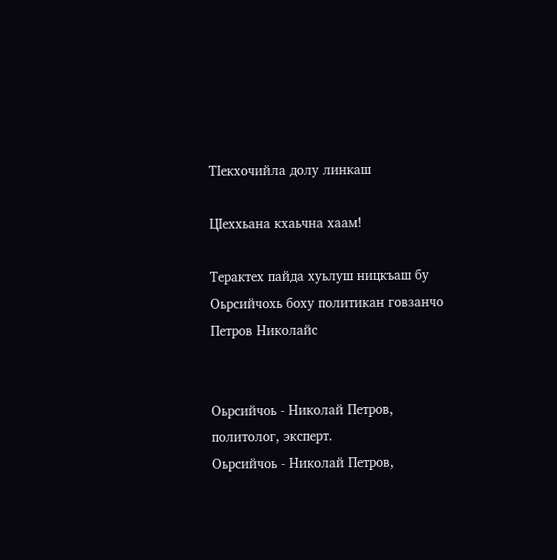ТIекхочийла долу линкаш

ЦIеххьана кхаьчна хаам!

Терактех пайда хуьлуш ницкъаш бу Оьрсийчохь боху политикан говзанчо Петров Николайс


Оьрсийчоь - Николай Петров, политолог, эксперт.
Оьрсийчоь - Николай Петров,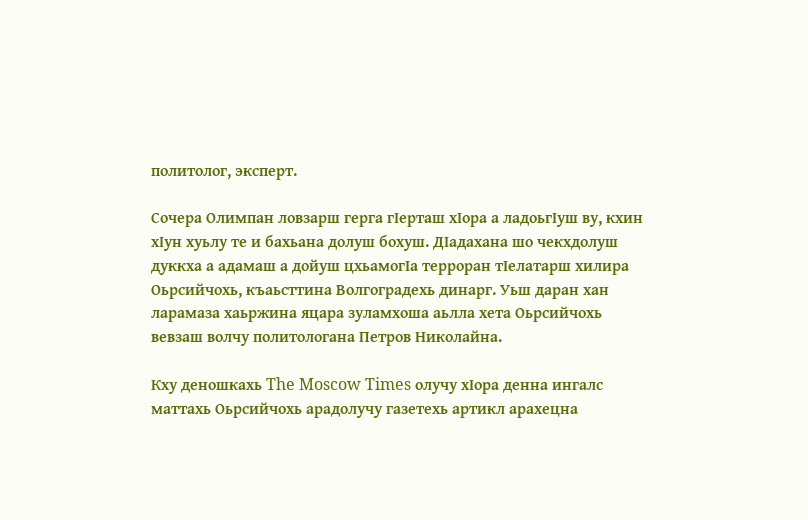политолог, эксперт.

Сочера Олимпан ловзарш герга гIерташ хIора а ладоьгIуш ву, кхин хIун хуьлу те и бахьана долуш бохуш. ДIадахана шо чекхдолуш дуккха а адамаш а дойуш цхьамогIа терроран тIелатарш хилира Оьрсийчохь, къаьсттина Волгоградехь динарг. Уьш даран хан ларамаза хаьржина яцара зуламхоша аьлла хета Оьрсийчохь вевзаш волчу политологана Петров Николайна.

Кху деношкахь The Moscow Times олучу хIора денна ингалс маттахь Оьрсийчохь арадолучу газетехь артикл арахецна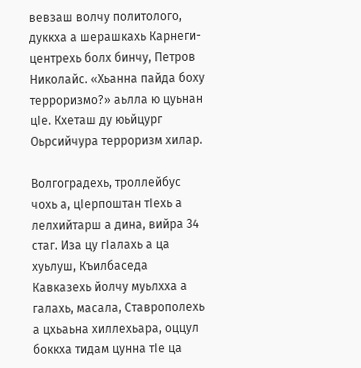вевзаш волчу политолого, дуккха а шерашкахь Карнеги-центрехь болх бинчу, Петров Николайс. «Хьанна пайда боху терроризмо?» аьлла ю цуьнан цIе. Кхеташ ду юьйцург Оьрсийчура терроризм хилар.

Волгоградехь, троллейбус чохь а, цIерпоштан тIехь а лелхийтарш а дина, вийра 34 стаг. Иза цу гIалахь а ца хуьлуш, Къилбаседа Кавказехь йолчу муьлхха а галахь, масала, Ставрополехь а цхьаьна хиллехьара, оццул боккха тидам цунна тIе ца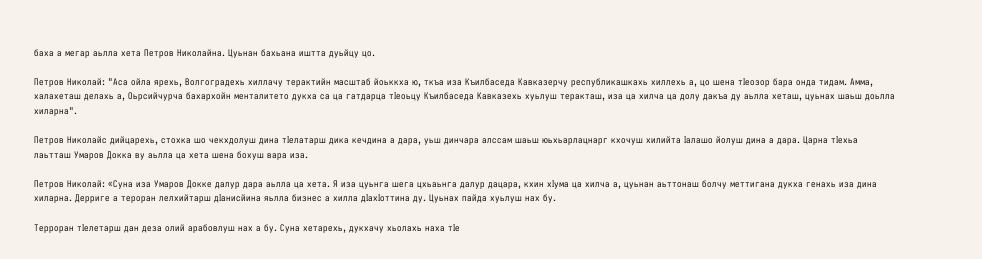баха а мегар аьлла хета Петров Николайна. Цуьнан бахьана иштта дуьйцу цо.

Петров Николай: "Аса ойла ярехь, Волгоградехь хиллачу терактийн масштаб йоьккха ю, ткъа иза Къилбаседа Кавказерчу республикашкахь хиллехь а, цо шена тIеозор бара онда тидам. Амма, халахеташ делахь а, Оьрсийчурча бахархойн менталитето дукха са ца гатдарца тIеоьцу Къилбаседа Кавказехь хуьлуш теракташ, иза ца хилча ца долу дакъа ду аьлла хеташ, цуьнах шаьш доьлла хиларна".

Петров Николайс дийцарехь, стохка шо чекхдолуш дина тIелатарш дика кечдина а дара, уьш динчара алссам шаьш юьхьарлацнарг кхочуш хилийта Iалашо йолуш дина а дара. Царна тIехьа лаьтташ Умаров Докка ву аьлла ца хета шена бохуш вара иза.

Петров Николай: «Суна иза Умаров Докке далур дара аьлла ца хета. Я иза цуьнга шега цхьаьнга далур дацара, кхин хIума ца хилча а, цуьнан аьттонаш болчу меттигана дукха генахь иза дина хиларна. Дерриге а тероран лелхийтарш дIанисйина яьлла бизнес а хилла дIахIоттина ду. Цуьнах пайда хуьлуш нах бу.

Терроран тIелетарш дан деза олий арабовлуш нах а бу. Суна хетарехь, дукхачу хьолахь наха тIе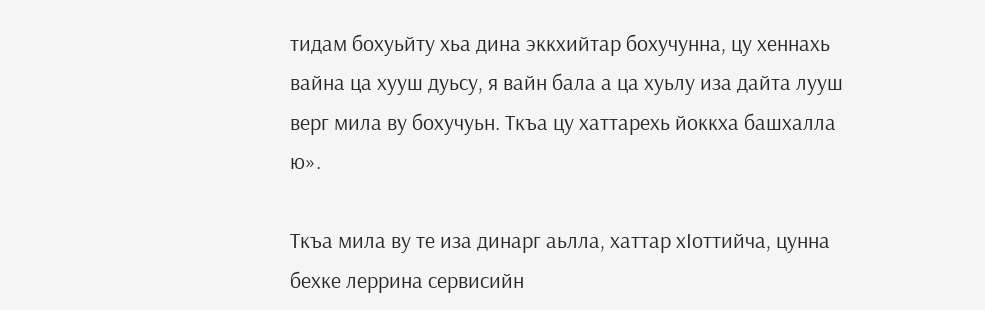тидам бохуьйту хьа дина эккхийтар бохучунна, цу хеннахь вайна ца хууш дуьсу, я вайн бала а ца хуьлу иза дайта лууш верг мила ву бохучуьн. Ткъа цу хаттарехь йоккха башхалла ю».

Ткъа мила ву те иза динарг аьлла, хаттар хIоттийча, цунна бехке леррина сервисийн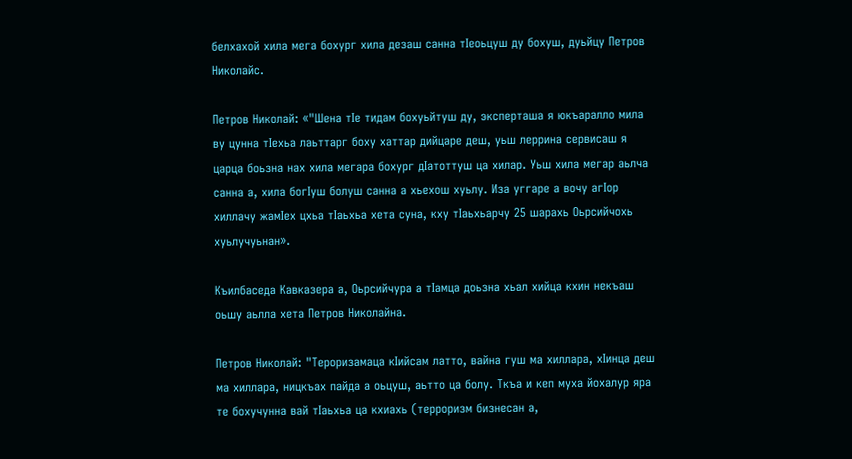белхахой хила мега бохург хила дезаш санна тIеоьцуш ду бохуш, дуьйцу Петров Николайс.

Петров Николай: «"Шена тIе тидам бохуьйтуш ду, эксперташа я юкъаралло мила ву цунна тIехьа лаьттарг боху хаттар дийцаре деш, уьш леррина сервисаш я царца боьзна нах хила мегара бохург дIатоттуш ца хилар. Уьш хила мегар аьлча санна а, хила богIуш болуш санна а хьехош хуьлу. Иза уггаре а вочу агIор хиллачу жамIех цхьа тIаьхьа хета суна, кху тIаьхьарчу 25 шарахь Оьрсийчохь хуьлучуьнан».

Къилбаседа Кавказера а, Оьрсийчура а тIамца доьзна хьал хийца кхин некъаш оьшу аьлла хета Петров Николайна.

Петров Николай: "Тероризамаца кIийсам латто, вайна гуш ма хиллара, хIинца деш ма хиллара, ницкъах пайда а оьцуш, аьтто ца болу. Ткъа и кеп муха йохалур яра те бохучунна вай тIаьхьа ца кхиахь (терроризм бизнесан а,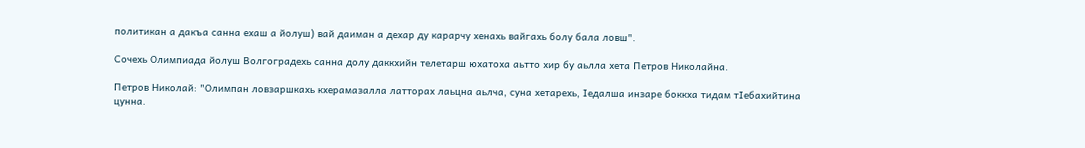политикан а дакъа санна ехаш а йолуш) вай даиман а дехар ду карарчу хенахь вайгахь болу бала ловш".

Сочехь Олимпиада йолуш Волгоградехь санна долу даккхийн телетарш юхатоха аьтто хир бу аьлла хета Петров Николайна.

Петров Николай: "Олимпан ловзаршкахь кхерамазалла латторах лаьцна аьлча, суна хетарехь, Iедалша инзаре боккха тидам тIебахийтина цунна.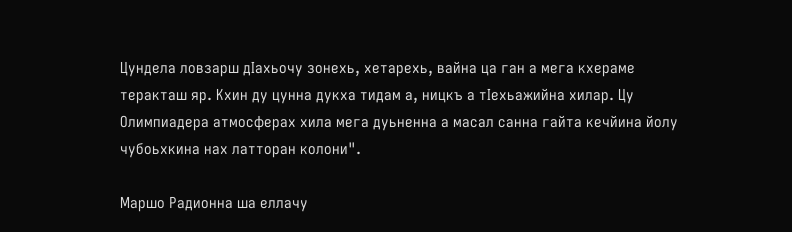Цундела ловзарш дIахьочу зонехь, хетарехь, вайна ца ган а мега кхераме теракташ яр. Кхин ду цунна дукха тидам а, ницкъ а тIехьажийна хилар. Цу Олимпиадера атмосферах хила мега дуьненна а масал санна гайта кечйина йолу чубоьхкина нах латторан колони".

Маршо Радионна ша еллачу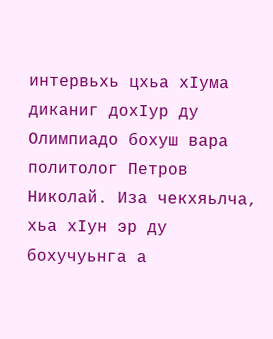интервьхь цхьа хIума диканиг дохIур ду Олимпиадо бохуш вара политолог Петров Николай. Иза чекхяьлча, хьа хIун эр ду бохучуьнга а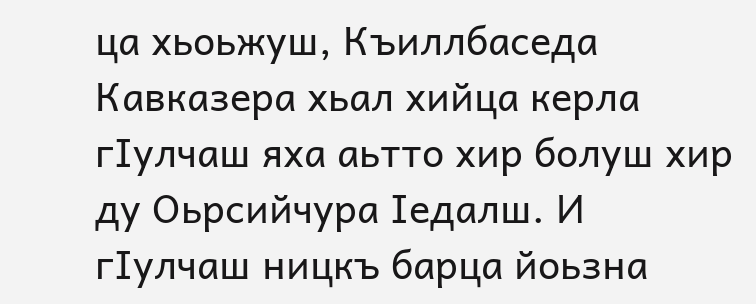ца хьоьжуш, Къиллбаседа Кавказера хьал хийца керла гIулчаш яха аьтто хир болуш хир ду Оьрсийчура Iедалш. И гIулчаш ницкъ барца йоьзна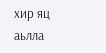хир яц аьлла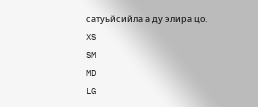сатуьйсийла а ду элира цо.
XS
SM
MD
LG